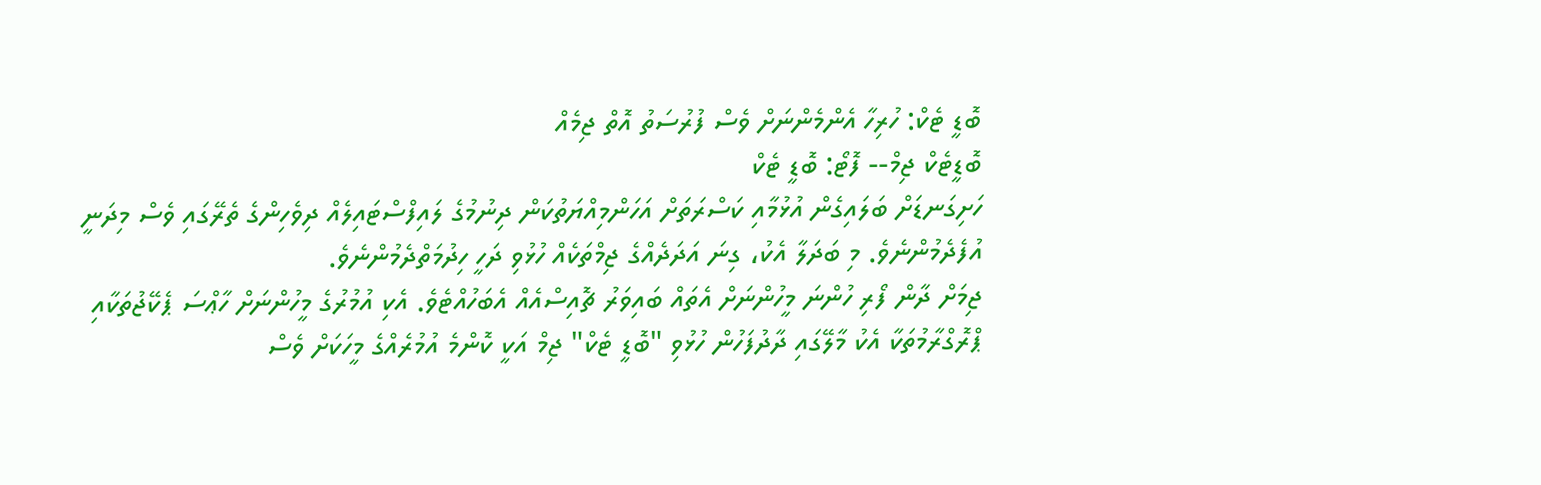ބޮޑީ ޓެކް: ހުރިހާ އެންމެންނަށް ވެސް ފުރުސަތު އޮތް ޖިމެއް
ބޮޑީޓެކް ޖިމް-- ފޮޓޯ: ބޮޑީ ޓެކް
ހަށިގަނޑަށް ބަލައިގެން އުޅުމާއި ކަސްރަތަށް އަހަންމިއްޔަތުކަން ދިނުމުގެ ލައިފްސްޓައިލެއް ދިވެހިންގެ ތެރޭގައި ވެސް މިދަނީ އުފެދެމުންނެވެ. މި ބަދަލާ އެކު، ގިނަ އަދަދެއްގެ ޖިމްތަކެއް ހުޅުވި ދަހީ ހިދުމަތްދެމުންނެވެ.
ޖިމަށް ދާން ފޯރި ހުންނަ މީހުންނަށް އެތައް ބައިވަރު ޗޮއިސްއެއް އެބަހުއްޓެވެ. އެކި އުމުރުގެ މީހުންނަށް ހާޢްސަ ޕެކޭޖުތަކާއި ޕްރޮގްރާމުތަކާ އެކު މާލޭގައި ދާދުފަހުން ހުޅުވި "ބޮޑީ ޓެކް" ޖިމް އަކީ ކޮންމެ އުމުރެއްގެ މީހަކަށް ވެސް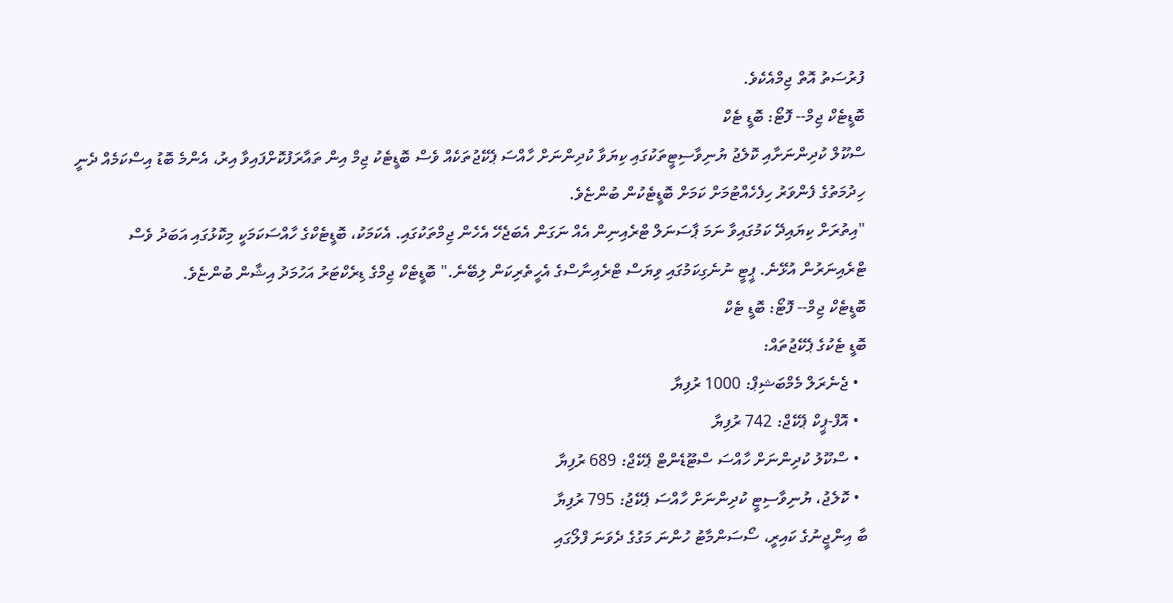ފުރުސަތު އޮތް ޖިމްއެކެވެ.
ބޮޑީޓެކް ޖިމް-- ފޮޓޯ: ބޮޑީ ޓެކް
ސްކޫލް ކުދިންނަށާއި ކޮލެޖު ޔުނިވާސިޓީތަކުގައި ކިޔަވާ ކުދިންނަށް ހާއްސަ ޕެކޭޖުތަކެއް ވެސް ބޮޑީޓެކު ޖިމް އިން ތައާރަފުކޮށްފައިވާ އިރު، އެންމެ ބޮޑު އިސްކަމެއް ދެނީ ހިދުމަތުގެ ފެންވަރު ހިފެހެއްޓުމަށް ކަމަށް ބޮޑީޓެކުން ބުންޏެވެ.
"އިތުރަށް ކިޔައިދޭ ކަމުގައިވާ ނަމަ ޕާސަނަލް ޓްރެއިނިން އެއް ނަގަން އެބަޖެހޭ އެހެން ޖިމްތަކުގައި. އެކަމަކު، ބޮޑީޓެކްގެ ހާއްސަކަމަކީ މިކޮޅުގައި އަބަދު ވެސް ޓްރެއިނަރުން އުޅޭނެ. ޕީޓީ ނުނެގިކަމުގައި ވިޔަސް ޓްރެއިނާސްގެ އެހީތެރިކަން ލިބޭނެ." ބޮޑީޓެކް ޖިމްގެ ޑިރެކްޓަރު އަހުމަދު އިޝާން ބުންޏެވެ.
ބޮޑީޓެކް ޖިމް-- ފޮޓޯ: ބޮޑީ ޓެކް
ބޮޑީ ޓެކުގެ ޕެކޭޖުތައް:
  • ޖެނެރަލް މެމްބަޝިޕް: 1000 ރުފިޔާ
  • އޮފް-ޕީކް ޕެކޭޖް: 742 ރުފިޔާ
  • ސްކޫލު ކުދިންނަށް ހާއްސަ ސްޓޫޑެންޓް ޕެކޭޖް: 689 ރުފިޔާ
  • ކޮލެޖު، ޔުނިވާސިޓީ ކުދިންނަށް ހާއްސަ ޕެކޭޖު: 795 ރުފިޔާ
ބާ އިންޖީނުގެ ކައިރީ، ސޯސަންމާޓު ހުންނަ މަގުގެ ދެވަނަ ފްލޯގައި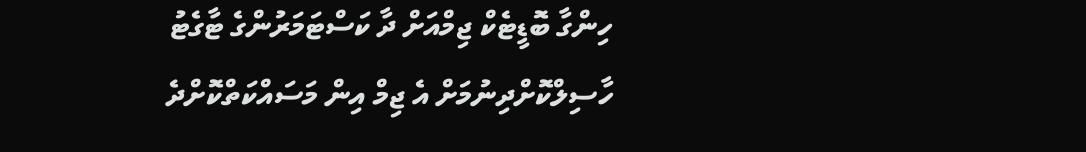ހިންގާ ބޮޑީޓެކް ޖިމްއަށް ދާ ކަސްޓަމަރުންގެ ޓާގެޓު ހާސިލްކޮށްދިނުމަށް އެ ޖިމް އިން މަސައްކަތްކޮށްދެ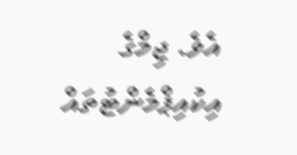އެވެ. ޖިމްގެ އިކުއިޕްމެންޓުތައް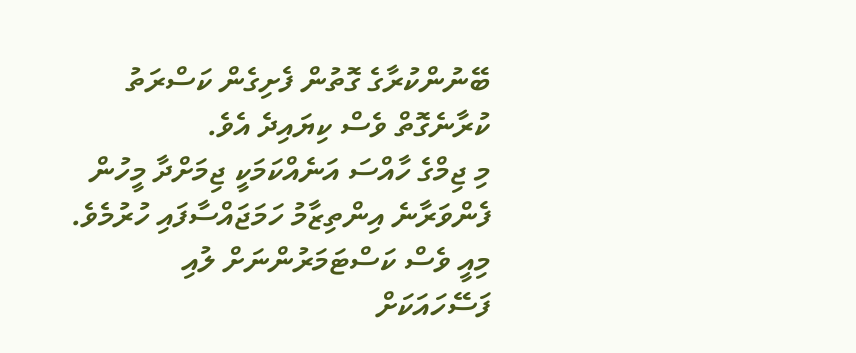ބޭނުންކުރާގެ ގޮތުން ފެށިގެން ކަސްރަތު ކުރާނެގޮތް ވެސް ކިޔައިދެ އެވެ.
މި ޖިމްގެ ހާއްސަ އަނެއްކަމަކީ ޖިމަށްދާ މީހުން ފެންވަރާނެ އިންތިޒާމު ހަމަޖައްސާފައި ހުރުމެވެ. މިއީ ވެސް ކަސްޓަމަރުންނަށް ލުއި ފަސޭހައަކަށް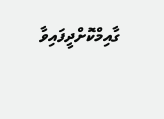ގާއިމްކޮށްދީފައިވާ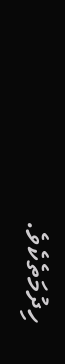ހިދުމަތެކެވެ.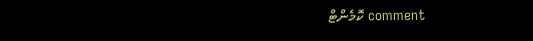comment ކޮމެންޓް